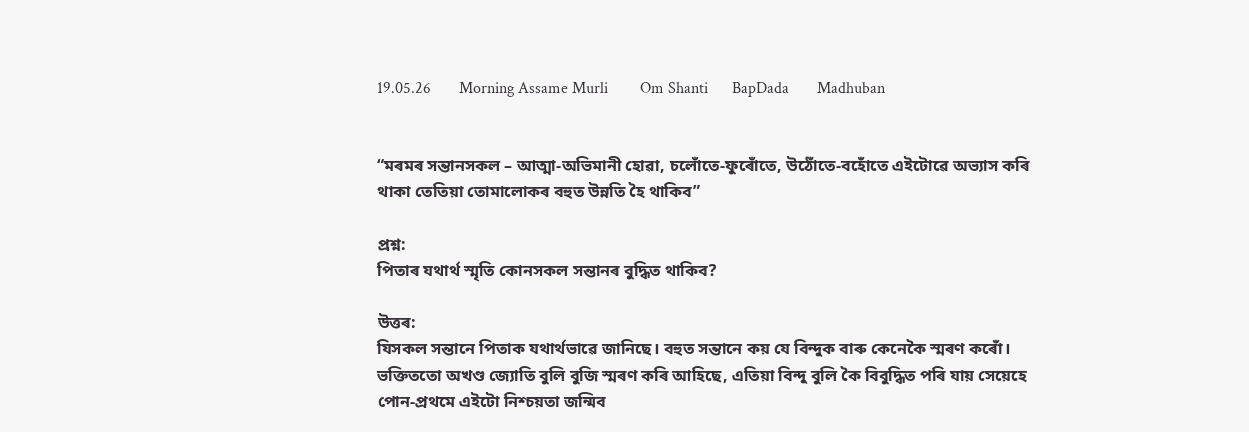19.05.26       Morning Assame Murli        Om Shanti      BapDada       Madhuban


“মৰমৰ সন্তানসকল – আত্মা-অভিমানী হোৱা, চলোঁতে-ফুৰোঁতে, উঠোঁতে-বহোঁতে এইটোৱে অভ্যাস কৰি থাকা তেতিয়া তোমালোকৰ বহুত উন্নতি হৈ থাকিব”

প্ৰশ্ন:
পিতাৰ যথাৰ্থ স্মৃতি কোনসকল সন্তানৰ বুদ্ধিত থাকিব?

উত্তৰ:
যিসকল সন্তানে পিতাক যথাৰ্থভাৱে জানিছে। বহুত সন্তানে কয় যে বিন্দুক বাৰু কেনেকৈ স্মৰণ কৰোঁ। ভক্তিততো অখণ্ড জ্যোতি বুলি বুজি স্মৰণ কৰি আহিছে, এতিয়া বিন্দু বুলি কৈ বিবুদ্ধিত পৰি যায় সেয়েহে পোন-প্ৰথমে এইটো নিশ্চয়তা জন্মিব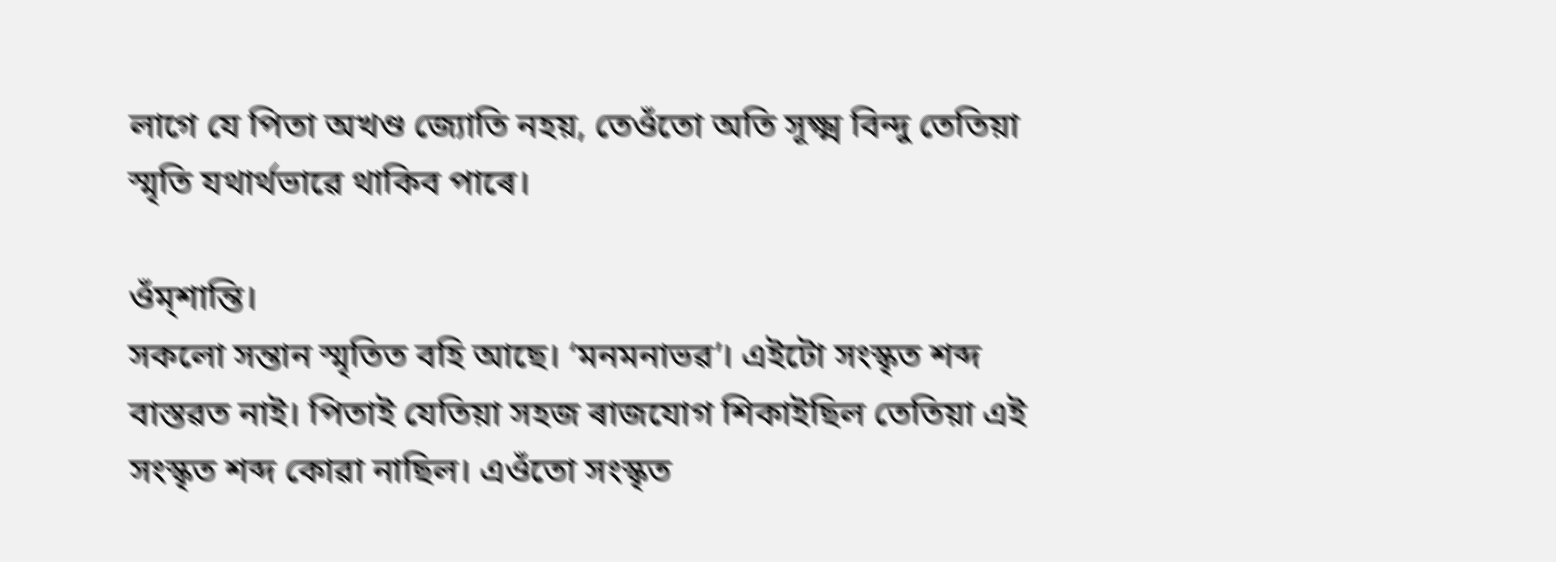লাগে যে পিতা অখণ্ড জ্যোতি নহয়, তেওঁতো অতি সূক্ষ্ম বিন্দু তেতিয়া স্মৃতি যথাৰ্থভাৱে থাকিব পাৰে।

ওঁম্শান্তি।
সকলো সন্তান স্মৃতিত বহি আছে। ‘মনমনাভৱ’। এইটো সংস্কৃত শব্দ বাস্তৱত নাই। পিতাই যেতিয়া সহজ ৰাজযোগ শিকাইছিল তেতিয়া এই সংস্কৃত শব্দ কোৱা নাছিল। এওঁতো সংস্কৃত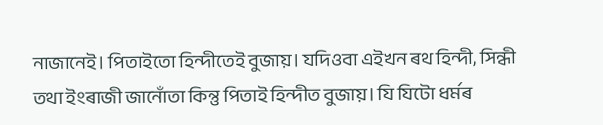নাজানেই। পিতাইতো হিন্দীতেই বুজায়। যদিওবা এইখন ৰথ হিন্দী, সিন্ধী তথা ইংৰাজী জানোঁতা কিন্তু পিতাই হিন্দীত বুজায়। যি যিটো ধৰ্মৰ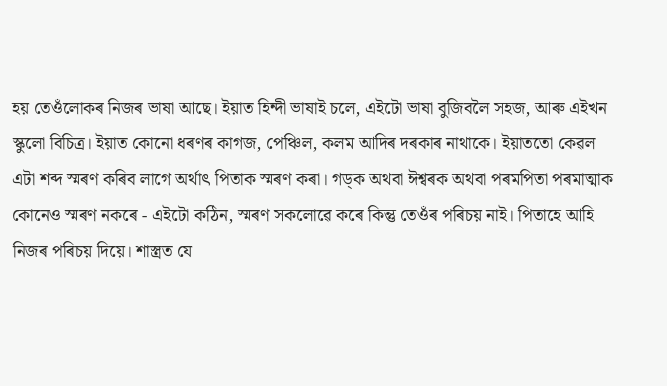হয় তেওঁলোকৰ নিজৰ ভাষা আছে। ইয়াত হিন্দী ভাষাই চলে, এইটো ভাষা বুজিবলৈ সহজ, আৰু এইখন স্কুলো বিচিত্ৰ। ইয়াত কোনো ধৰণৰ কাগজ, পেঞ্চিল, কলম আদিৰ দৰকাৰ নাথাকে। ইয়াততো কেৱল এটা শব্দ স্মৰণ কৰিব লাগে অৰ্থাৎ পিতাক স্মৰণ কৰা। গড্‌ক অথবা ঈশ্বৰক অথবা পৰমপিতা পৰমাত্মাক কোনেও স্মৰণ নকৰে - এইটো কঠিন, স্মৰণ সকলোৱে কৰে কিন্তু তেওঁৰ পৰিচয় নাই। পিতাহে আহি নিজৰ পৰিচয় দিয়ে। শাস্ত্ৰত যে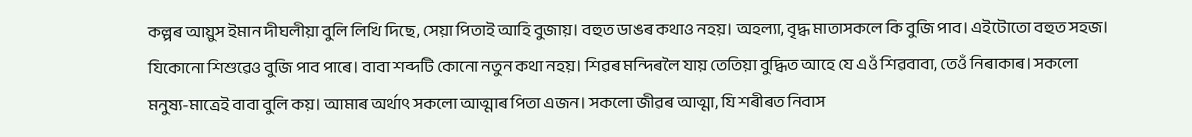কল্পৰ আয়ুস ইমান দীঘলীয়া বুলি লিখি দিছে, সেয়া পিতাই আহি বুজায়। বহুত ডাঙৰ কথাও নহয়। অহল্যা, বৃদ্ধ মাতাসকলে কি বুজি পাব। এইটোতো বহুত সহজ। যিকোনো শিশুৱেও বুজি পাব পাৰে। বাবা শব্দটি কোনো নতুন কথা নহয়। শিৱৰ মন্দিৰলৈ যায় তেতিয়া বুদ্ধিত আহে যে এওঁ শিৱবাবা, তেওঁ নিৰাকাৰ। সকলো মনুষ্য-মাত্ৰেই বাবা বুলি কয়। আমাৰ অৰ্থাৎ সকলো আত্মাৰ পিতা এজন। সকলো জীৱৰ আত্মা, যি শৰীৰত নিবাস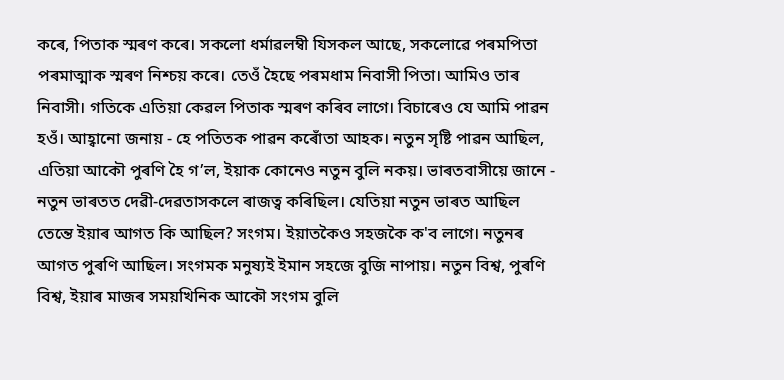কৰে, পিতাক স্মৰণ কৰে। সকলো ধৰ্মাৱলম্বী যিসকল আছে, সকলোৱে পৰমপিতা পৰমাত্মাক স্মৰণ নিশ্চয় কৰে। তেওঁ হৈছে পৰমধাম নিবাসী পিতা। আমিও তাৰ নিবাসী। গতিকে এতিয়া কেৱল পিতাক স্মৰণ কৰিব লাগে। বিচাৰেও যে আমি পাৱন হওঁ। আহ্বানো জনায় - হে পতিতক পাৱন কৰোঁতা আহক। নতুন সৃষ্টি পাৱন আছিল, এতিয়া আকৌ পুৰণি হৈ গ’ল, ইয়াক কোনেও নতুন বুলি নকয়। ভাৰতবাসীয়ে জানে - নতুন ভাৰতত দেৱী-দেৱতাসকলে ৰাজত্ব কৰিছিল। যেতিয়া নতুন ভাৰত আছিল তেন্তে ইয়াৰ আগত কি আছিল? সংগম। ইয়াতকৈও সহজকৈ ক'ব লাগে। নতুনৰ আগত পুৰণি আছিল। সংগমক মনুষ্যই ইমান সহজে বুজি নাপায়। নতুন বিশ্ব, পুৰণি বিশ্ব, ইয়াৰ মাজৰ সময়খিনিক আকৌ সংগম বুলি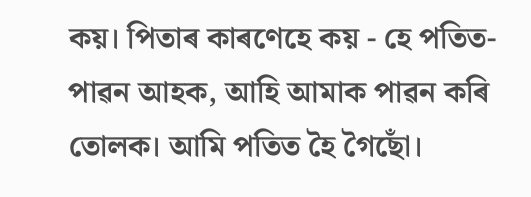কয়। পিতাৰ কাৰণেহে কয় - হে পতিত-পাৱন আহক, আহি আমাক পাৱন কৰি তোলক। আমি পতিত হৈ গৈছোঁ।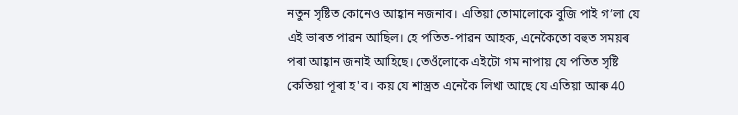নতুন সৃষ্টিত কোনেও আহ্বান নজনাব। এতিয়া তোমালোকে বুজি পাই গ’লা যে এই ভাৰত পাৱন আছিল। হে পতিত-পাৱন আহক, এনেকৈতো বহুত সময়ৰ পৰা আহ্বান জনাই আহিছে। তেওঁলোকে এইটো গম নাপায় যে পতিত সৃষ্টি কেতিয়া পূৰা হ'ব। কয় যে শাস্ত্ৰত এনেকৈ লিখা আছে যে এতিয়া আৰু 40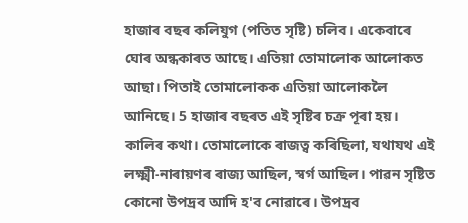হাজাৰ বছৰ কলিযুগ (পতিত সৃষ্টি) চলিব। একেবাৰে ঘোৰ অন্ধকাৰত আছে। এতিয়া তোমালোক আলোকত আছা। পিতাই তোমালোকক এতিয়া আলোকলৈ আনিছে। 5 হাজাৰ বছৰত এই সৃষ্টিৰ চক্ৰ পূৰা হয়। কালিৰ কথা। তোমালোকে ৰাজত্ব কৰিছিলা, যথাযথ এই লক্ষ্মী-নাৰায়ণৰ ৰাজ্য আছিল, স্বৰ্গ আছিল। পাৱন সৃষ্টিত কোনো উপদ্ৰব আদি হ'ব নোৱাৰে। উপদ্ৰব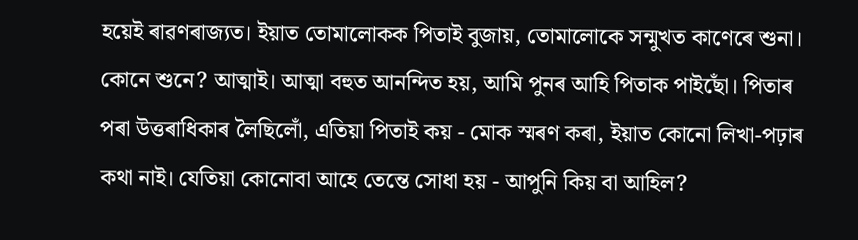হয়েই ৰাৱণৰাজ্যত। ইয়াত তোমালোকক পিতাই বুজায়, তোমালোকে সন্মুখত কাণেৰে শুনা। কোনে শুনে? আত্মাই। আত্মা বহুত আনন্দিত হয়, আমি পুনৰ আহি পিতাক পাইছোঁ। পিতাৰ পৰা উত্তৰাধিকাৰ লৈছিলোঁ, এতিয়া পিতাই কয় - মোক স্মৰণ কৰা, ইয়াত কোনো লিখা-পঢ়াৰ কথা নাই। যেতিয়া কোনোবা আহে তেন্তে সোধা হয় - আপুনি কিয় বা আহিল?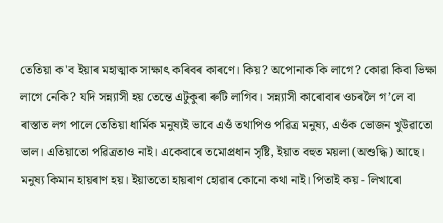তেতিয়া ক'ব ইয়াৰ মহাত্মাক সাক্ষাৎ কৰিবৰ কাৰণে। কিয়? অপোনাক কি লাগে? কোৱা কিবা ভিক্ষা লাগে নেকি? যদি সন্ন্যাসী হয় তেন্তে এটুকুৰা ৰুটি লাগিব। সন্ন্যাসী কাৰোবাৰ ওচৰলৈ গ’লে বা ৰাস্তাত লগ পালে তেতিয়া ধাৰ্মিক মনুষ্যই ভাবে এওঁ তথাপিও পৱিত্র মনুষ্য, এওঁক ভোজন খুউৱাতো ভাল। এতিয়াতো পৱিত্ৰতাও নাই। একেবাৰে তমোপ্ৰধান সৃষ্টি, ইয়াত বহুত ময়লা (অশুদ্ধি) আছে। মনুষ্য কিমান হায়ৰাণ হয়। ইয়াততো হায়ৰাণ হোৱাৰ কোনো কথা নাই। পিতাই কয় - লিখাৰো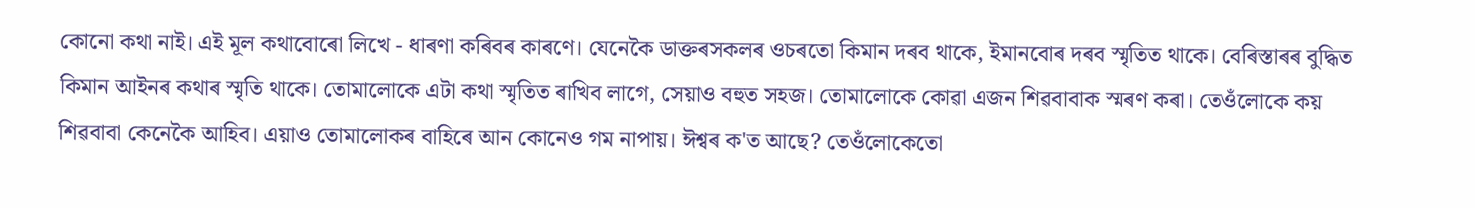কোনো কথা নাই। এই মূল কথাবোৰো লিখে - ধাৰণা কৰিবৰ কাৰণে। যেনেকৈ ডাক্তৰসকলৰ ওচৰতো কিমান দৰব থাকে, ইমানবোৰ দৰব স্মৃতিত থাকে। বেৰিস্তাৰৰ বুদ্ধিত কিমান আইনৰ কথাৰ স্মৃতি থাকে। তোমালোকে এটা কথা স্মৃতিত ৰাখিব লাগে, সেয়াও বহুত সহজ। তোমালোকে কোৱা এজন শিৱবাবাক স্মৰণ কৰা। তেওঁলোকে কয় শিৱবাবা কেনেকৈ আহিব। এয়াও তোমালোকৰ বাহিৰে আন কোনেও গম নাপায়। ঈশ্বৰ ক'ত আছে? তেওঁলোকেতো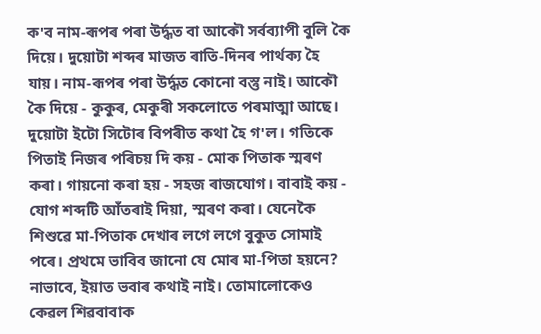ক'ব নাম-ৰূপৰ পৰা উৰ্দ্ধত বা আকৌ সৰ্বব্যাপী বুলি কৈ দিয়ে। দুয়োটা শব্দৰ মাজত ৰাতি-দিনৰ পাৰ্থক্য হৈ যায়। নাম-ৰূপৰ পৰা উৰ্দ্ধত কোনো বস্তু নাই। আকৌ কৈ দিয়ে - কুকুৰ, মেকুৰী সকলোতে পৰমাত্মা আছে। দুয়োটা ইটো সিটোৰ বিপৰীত কথা হৈ গ'ল। গতিকে পিতাই নিজৰ পৰিচয় দি কয় - মোক পিতাক স্মৰণ কৰা। গায়নো কৰা হয় - সহজ ৰাজযোগ। বাবাই কয় - যোগ শব্দটি আঁতৰাই দিয়া, স্মৰণ কৰা। যেনেকৈ শিশুৱে মা-পিতাক দেখাৰ লগে লগে বুকুত সোমাই পৰে। প্ৰথমে ভাবিব জানো যে মোৰ মা-পিতা হয়নে? নাভাবে, ইয়াত ভবাৰ কথাই নাই। তোমালোকেও কেৱল শিৱবাবাক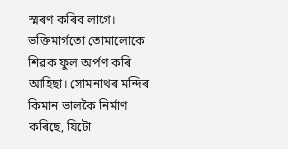স্মৰণ কৰিব লাগে। ভক্তিমাৰ্গতো তোমালোকে শিৱক ফুল অৰ্পণ কৰি আহিছা। সোমনাথৰ মন্দিৰ কিমান ভালকৈ নিৰ্মাণ কৰিছে, যিটো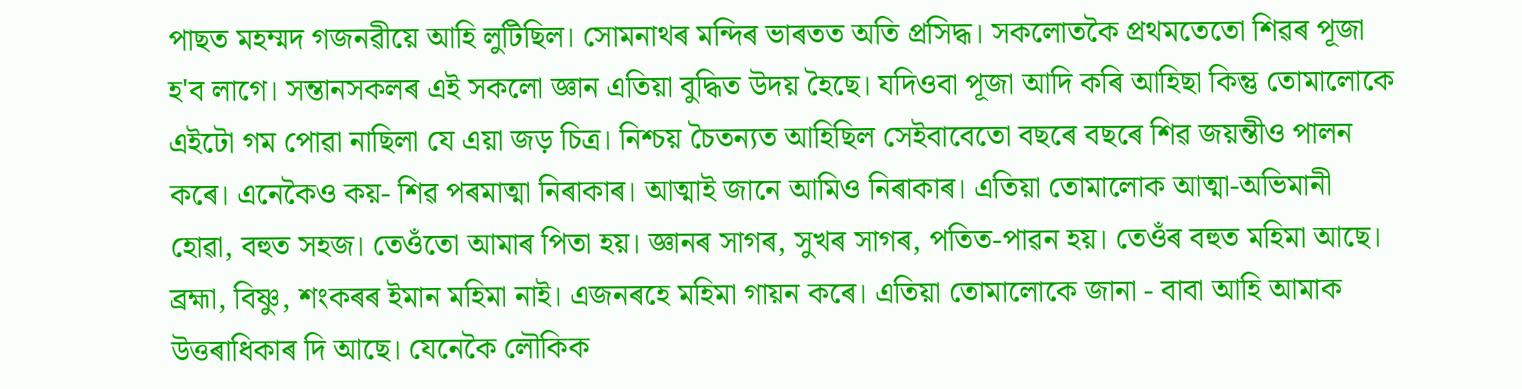পাছত মহম্মদ গজনৱীয়ে আহি লুটিছিল। সোমনাথৰ মন্দিৰ ভাৰতত অতি প্ৰসিদ্ধ। সকলোতকৈ প্ৰথমতেতো শিৱৰ পূজা হ'ব লাগে। সন্তানসকলৰ এই সকলো জ্ঞান এতিয়া বুদ্ধিত উদয় হৈছে। যদিওবা পূজা আদি কৰি আহিছা কিন্তু তোমালোকে এইটো গম পোৱা নাছিলা যে এয়া জড় চিত্ৰ। নিশ্চয় চৈতন্যত আহিছিল সেইবাবেতো বছৰে বছৰে শিৱ জয়ন্তীও পালন কৰে। এনেকৈও কয়- শিৱ পৰমাত্মা নিৰাকাৰ। আত্মাই জানে আমিও নিৰাকাৰ। এতিয়া তোমালোক আত্মা-অভিমানী হোৱা, বহুত সহজ। তেওঁতো আমাৰ পিতা হয়। জ্ঞানৰ সাগৰ, সুখৰ সাগৰ, পতিত-পাৱন হয়। তেওঁৰ বহুত মহিমা আছে। ব্ৰহ্মা, বিষ্ণু, শংকৰৰ ইমান মহিমা নাই। এজনৰহে মহিমা গায়ন কৰে। এতিয়া তোমালোকে জানা - বাবা আহি আমাক উত্তৰাধিকাৰ দি আছে। যেনেকৈ লৌকিক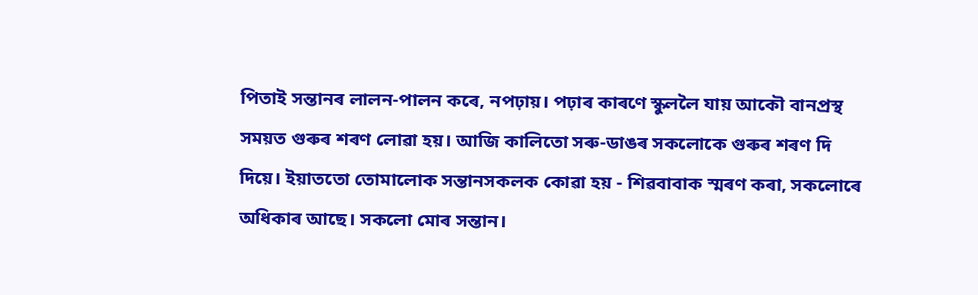পিতাই সন্তানৰ লালন-পালন কৰে, নপঢ়ায়। পঢ়াৰ কাৰণে স্কুললৈ যায় আকৌ বানপ্ৰস্থ সময়ত গুৰুৰ শৰণ লোৱা হয়। আজি কালিতো সৰু-ডাঙৰ সকলোকে গুৰুৰ শৰণ দি দিয়ে। ইয়াততো তোমালোক সন্তানসকলক কোৱা হয় - শিৱবাবাক স্মৰণ কৰা, সকলোৰে অধিকাৰ আছে। সকলো মোৰ সন্তান।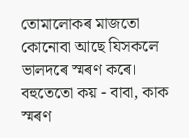তোমালোকৰ মাজতো কোনোবা আছে যিসকলে ভালদৰে স্মৰণ কৰে। বহুতেতো কয় - বাবা, কাক স্মৰণ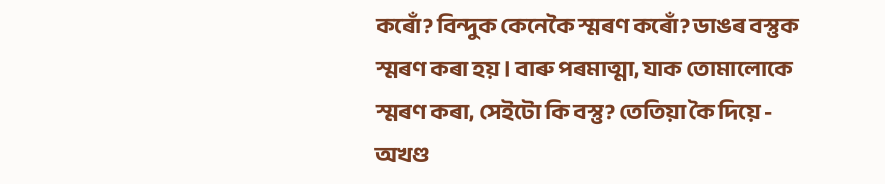কৰোঁ? বিন্দুক কেনেকৈ স্মৰণ কৰোঁ? ডাঙৰ বস্তুক স্মৰণ কৰা হয়। বাৰু পৰমাত্মা, যাক তোমালোকে স্মৰণ কৰা, সেইটো কি বস্তু? তেতিয়া কৈ দিয়ে - অখণ্ড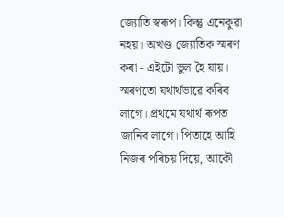জ্যোতি স্বৰূপ। কিন্তু এনেকুৱা নহয়। অখণ্ড জ্যোতিক স্মৰণ কৰা - এইটো ভুল হৈ যায়। স্মৰণতো যথাৰ্থভাৱে কৰিব লাগে। প্ৰথমে যথাৰ্থ ৰূপত জানিব লাগে। পিতাহে আহি নিজৰ পৰিচয় দিয়ে, আকৌ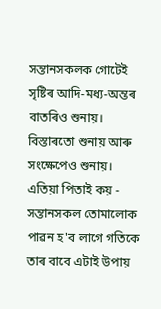সন্তানসকলক গোটেই সৃষ্টিৰ আদি-মধ্য-অন্তৰ বাতৰিও শুনায়। বিস্তাৰতো শুনায় আৰু সংক্ষেপেও শুনায়। এতিয়া পিতাই কয় - সন্তানসকল তোমালোক পাৱন হ'ব লাগে গতিকে তাৰ বাবে এটাই উপায়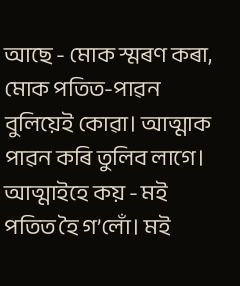আছে - মোক স্মৰণ কৰা, মোক পতিত-পাৱন বুলিয়েই কোৱা। আত্মাক পাৱন কৰি তুলিব লাগে। আত্মাইহে কয় - মই পতিত হৈ গ’লোঁ। মই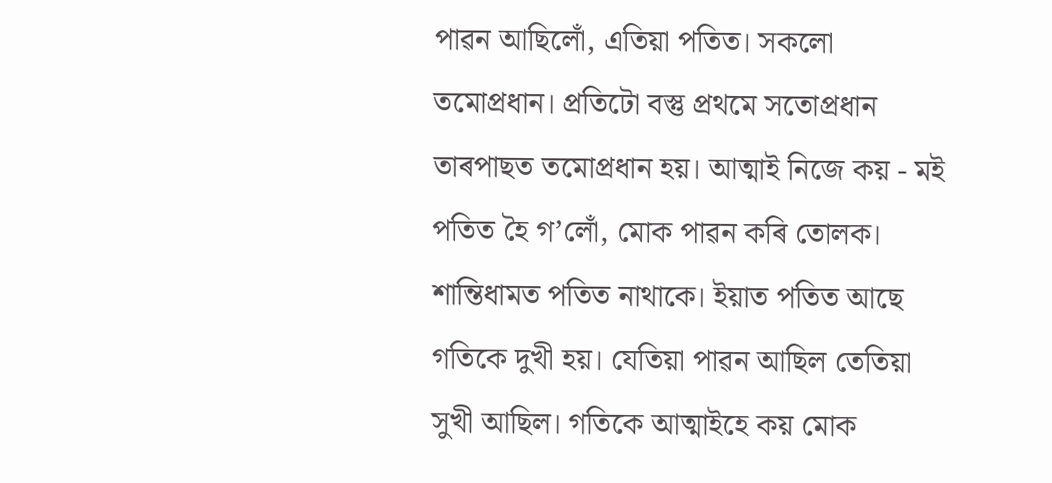পাৱন আছিলোঁ, এতিয়া পতিত। সকলো তমোপ্ৰধান। প্ৰতিটো বস্তু প্ৰথমে সতোপ্ৰধান তাৰপাছত তমোপ্ৰধান হয়। আত্মাই নিজে কয় - মই পতিত হৈ গ’লোঁ, মোক পাৱন কৰি তোলক। শান্তিধামত পতিত নাথাকে। ইয়াত পতিত আছে গতিকে দুখী হয়। যেতিয়া পাৱন আছিল তেতিয়া সুখী আছিল। গতিকে আত্মাইহে কয় মোক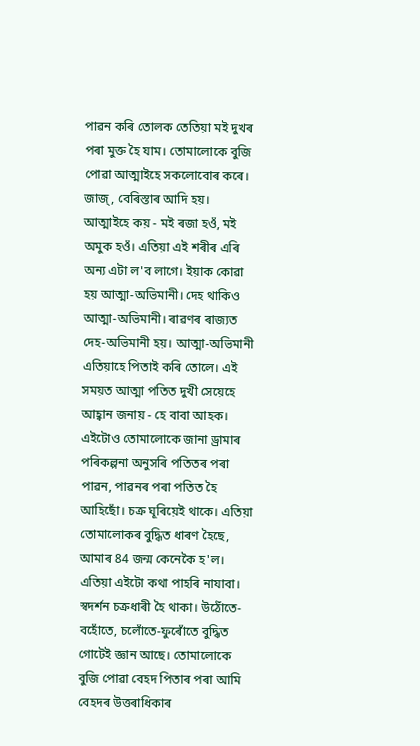পাৱন কৰি তোলক তেতিয়া মই দুখৰ পৰা মুক্ত হৈ যাম। তোমালোকে বুজি পোৱা আত্মাইহে সকলোবোৰ কৰে। জাজ্‌, বেৰিস্তাৰ আদি হয়। আত্মাইহে কয় - মই ৰজা হওঁ, মই অমুক হওঁ। এতিয়া এই শৰীৰ এৰি অন্য এটা ল'ব লাগে। ইয়াক কোৱা হয় আত্মা-অভিমানী। দেহ থাকিও আত্মা-অভিমানী। ৰাৱণৰ ৰাজ্যত দেহ-অভিমানী হয়। আত্মা-অভিমানী এতিয়াহে পিতাই কৰি তোলে। এই সময়ত আত্মা পতিত দুখী সেয়েহে আহ্বান জনায় - হে বাবা আহক। এইটোও তোমালোকে জানা ড্ৰামাৰ পৰিকল্পনা অনুসৰি পতিতৰ পৰা পাৱন, পাৱনৰ পৰা পতিত হৈ আহিছোঁ। চক্ৰ ঘূৰিয়েই থাকে। এতিয়া তোমালোকৰ বুদ্ধিত ধাৰণ হৈছে, আমাৰ 84 জন্ম কেনেকৈ হ'ল। এতিয়া এইটো কথা পাহৰি নাযাবা। স্বদৰ্শন চক্ৰধাৰী হৈ থাকা। উঠোঁতে-বহোঁতে, চলোঁতে-ফুৰোঁতে বুদ্ধিত গোটেই জ্ঞান আছে। তোমালোকে বুজি পোৱা বেহদ পিতাৰ পৰা আমি বেহদৰ উত্তৰাধিকাৰ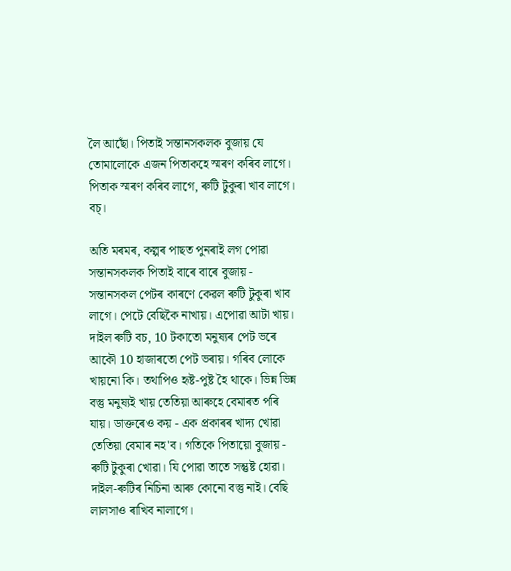লৈ আছোঁ। পিতাই সন্তানসকলক বুজায় যে তোমালোকে এজন পিতাকহে স্মৰণ কৰিব লাগে। পিতাক স্মৰণ কৰিব লাগে, ৰুটি টুকুৰা খাব লাগে। বচ্।

অতি মৰমৰ, কল্পৰ পাছত পুনৰাই লগ পোৱা সন্তানসকলক পিতাই বাৰে বাৰে বুজায় - সন্তানসকল পেটৰ কাৰণে কেৱল ৰুটি টুকুৰা খাব লাগে। পেটে বেছিকৈ নাখায়। এপোৱা আটা খায়। দাইল ৰুটি বচ, 10 টকাতো মনুষ্যৰ পেট ভৰে আকৌ 10 হাজাৰতো পেট ভৰায়। গৰিব লোকে খায়নো কি। তথাপিও হৃষ্ট-পুষ্ট হৈ থাকে। ভিন্ন ভিন্ন বস্তু মনুষ্যই খায় তেতিয়া আৰুহে বেমাৰত পৰি যায়। ডাক্তৰেও কয় - এক প্ৰকাৰৰ খাদ্য খোৱা তেতিয়া বেমাৰ নহ'ব। গতিকে পিতায়ো বুজায় - ৰুটি টুকুৰা খোৱা। যি পোৱা তাতে সন্তুষ্ট হোৱা। দাইল-ৰুটিৰ নিচিনা আৰু কোনো বস্তু নাই। বেছি লালসাও ৰাখিব নালাগে।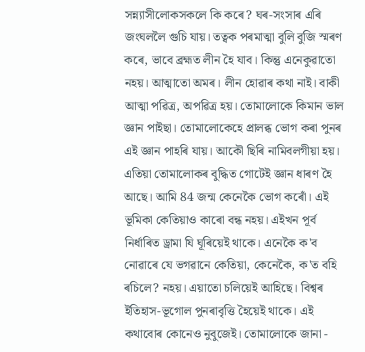সন্ন্যাসীলোকসকলে কি কৰে? ঘৰ-সংসাৰ এৰি জংঘললৈ গুচি যায়। তত্বক পৰমাত্মা বুলি বুজি স্মৰণ কৰে, ভাবে ব্ৰহ্মত লীন হৈ যাব। কিন্তু এনেকুৱাতো নহয়। আত্মাতো অমৰ। লীন হোৱাৰ কথা নাই। বাকী আত্মা পৱিত্ৰ, অপৱিত্ৰ হয়। তোমালোকে কিমান ভাল জ্ঞান পাইছা। তোমালোকেহে প্ৰালব্ধ ভোগ কৰা পুনৰ এই জ্ঞান পাহৰি যায়। আকৌ ছিৰি নামিবলগীয়া হয়। এতিয়া তোমালোকৰ বুদ্ধিত গোটেই জ্ঞান ধাৰণ হৈ আছে। আমি 84 জন্ম কেনেকৈ ভোগ কৰোঁ। এই ভূমিকা কেতিয়াও কাৰো বন্ধ নহয়। এইখন পূৰ্ব নিৰ্ধাৰিত ড্ৰামা যি ঘূৰিয়েই থাকে। এনেকৈ ক'ব নোৱাৰে যে ভগৱানে কেতিয়া, কেনেকৈ, ক'ত বহি ৰচিলে? নহয়। এয়াতো চলিয়েই আহিছে। বিশ্বৰ ইতিহাস-ভূগোল পুনৰাবৃত্তি হৈয়েই থাকে। এই কথাবোৰ কোনেও নুবুজেই। তোমালোকে জানা -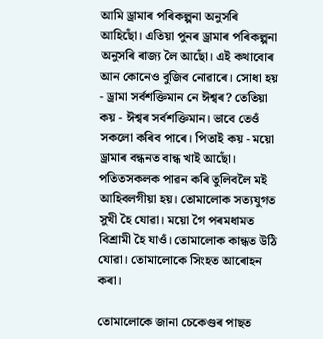আমি ড্ৰামাৰ পৰিকল্পনা অনুসৰি আহিছোঁ। এতিয়া পুনৰ ড্ৰামাৰ পৰিকল্পনা অনুসৰি ৰাজ্য লৈ আছোঁ। এই কথাবোৰ আন কোনেও বুজিব নোৱাৰে। সোধা হয় - ড্ৰামা সৰ্বশক্তিমান নে ঈশ্বৰ? তেতিয়া কয় - ঈশ্বৰ সৰ্বশক্তিমান। ভাবে তেওঁ সকলো কৰিব পাৰে। পিতাই কয় - ময়ো ড্ৰামাৰ বন্ধনত বান্ধ খাই আছোঁ। পতিতসকলক পাৱন কৰি তুলিবলৈ মই আহিবলগীয়া হয়। তোমালোক সত্যযুগত সুখী হৈ যোৱা। ময়ো গৈ পৰমধামত বিশ্রামী হৈ যাওঁ। তোমালোক কান্ধত উঠি যোৱা। তোমালোকে সিংহত আৰোহন কৰা।

তোমালোকে জানা চেকেণ্ডৰ পাছত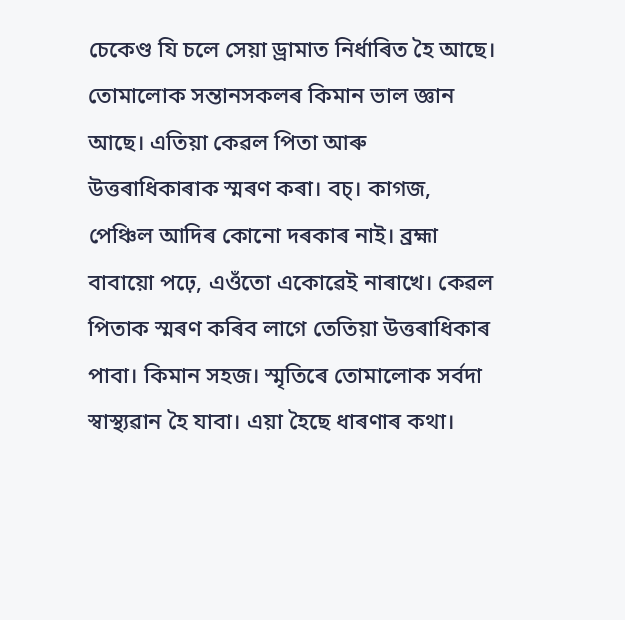চেকেণ্ড যি চলে সেয়া ড্ৰামাত নিৰ্ধাৰিত হৈ আছে। তোমালোক সন্তানসকলৰ কিমান ভাল জ্ঞান আছে। এতিয়া কেৱল পিতা আৰু উত্তৰাধিকাৰাক স্মৰণ কৰা। বচ্। কাগজ, পেঞ্চিল আদিৰ কোনো দৰকাৰ নাই। ব্ৰহ্মা বাবায়ো পঢ়ে, এওঁতো একোৱেই নাৰাখে। কেৱল পিতাক স্মৰণ কৰিব লাগে তেতিয়া উত্তৰাধিকাৰ পাবা। কিমান সহজ। স্মৃতিৰে তোমালোক সৰ্বদা স্বাস্থ্যৱান হৈ যাবা। এয়া হৈছে ধাৰণাৰ কথা।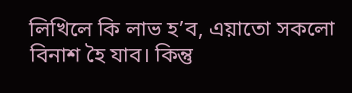লিখিলে কি লাভ হ’ব, এয়াতো সকলো বিনাশ হৈ যাব। কিন্তু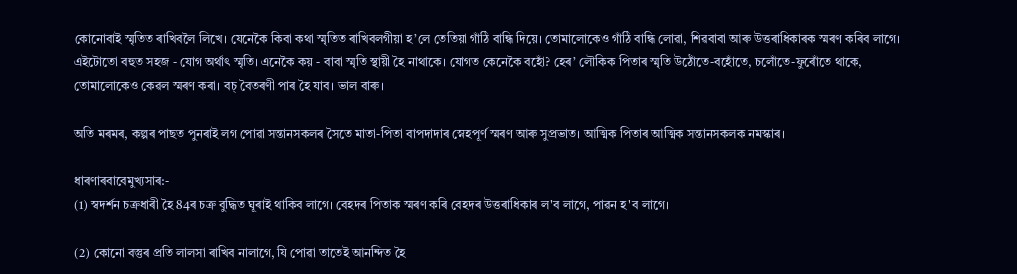কোনোবাই স্মৃতিত ৰাখিবলৈ লিখে। যেনেকৈ কিবা কথা স্মৃতিত ৰাখিবলগীয়া হ’লে তেতিয়া গাঁঠি বান্ধি দিয়ে। তোমালোকেও গাঁঠি বান্ধি লোৱা, শিৱবাবা আৰু উত্তৰাধিকাৰক স্মৰণ কৰিব লাগে। এইটোতো বহুত সহজ - যোগ অৰ্থাৎ স্মৃতি। এনেকৈ কয় - বাবা স্মৃতি স্থায়ী হৈ নাথাকে। যোগত কেনেকৈ বহোঁ? হেৰ’ লৌকিক পিতাৰ স্মৃতি উঠোঁতে-বহোঁতে, চলোঁতে-ফুৰোঁতে থাকে, তোমালোকেও কেৱল স্মৰণ কৰা। বচ্ বৈতৰণী পাৰ হৈ যাব। ভাল বাৰু।

অতি মৰমৰ, কল্পৰ পাছত পুনৰাই লগ পোৱা সন্তানসকলৰ সৈতে মাতা-পিতা বাপদাদাৰ স্নেহপূৰ্ণ স্মৰণ আৰু সুপ্ৰভাত। আত্মিক পিতাৰ আত্মিক সন্তানসকলক নমস্কাৰ।

ধাৰণাৰবাবেমুখ্যসাৰ:-
(1) স্বদৰ্শন চক্ৰধাৰী হৈ 84ৰ চক্ৰ বুদ্ধিত ঘূৰাই থাকিব লাগে। বেহদৰ পিতাক স্মৰণ কৰি বেহদৰ উত্তৰাধিকাৰ ল'ব লাগে, পাৱন হ'ব লাগে।

(2) কোনো বস্তুৰ প্ৰতি লালসা ৰাখিব নালাগে, যি পোৱা তাতেই আনন্দিত হৈ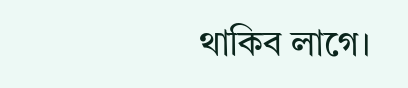থাকিব লাগে।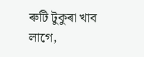ৰুটি টুকুৰা খাব লাগে,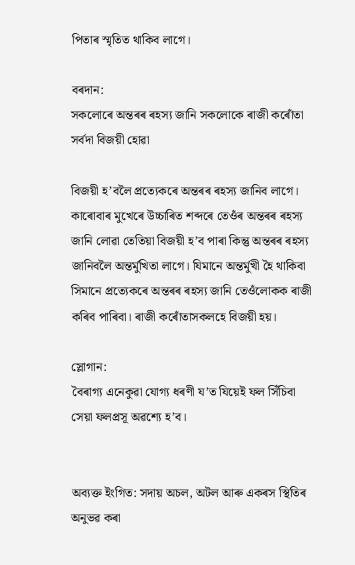পিতাৰ স্মৃতিত থাকিব লাগে।

বৰদান:
সকলোৰে অন্তৰৰ ৰহস্য জানি সকলোকে ৰাজী কৰোঁতা সৰ্বদা বিজয়ী হোৱা

বিজয়ী হ’বলৈ প্ৰত্যেকৰে অন্তৰৰ ৰহস্য জানিব লাগে। কাৰোবাৰ মুখেৰে উচ্চাৰিত শব্দৰে তেওঁৰ অন্তৰৰ ৰহস্য জানি লোৱা তেতিয়া বিজয়ী হ’ব পাৰা কিন্তু অন্তৰৰ ৰহস্য জানিবলৈ অন্তৰ্মুখিতা লাগে। যিমানে অন্তৰ্মুখী হৈ থাকিবা সিমানে প্ৰত্যেকৰে অন্তৰৰ ৰহস্য জানি তেওঁলোকক ৰাজী কৰিব পাৰিবা। ৰাজী কৰোঁতাসকলহে বিজয়ী হয়।

স্লোগান:
বৈৰাগ্য এনেকুৱা যোগ্য ধৰণী য’ত যিয়েই ফল সিঁচিবা সেয়া ফলপ্ৰসূ অৱশ্যে হ’ব।


অব্যক্ত ইংগিত: সদায় অচল, অটল আৰু একৰস স্থিতিৰ অনুভৱ কৰা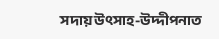সদায় উৎসাহ-উদ্দীপনাত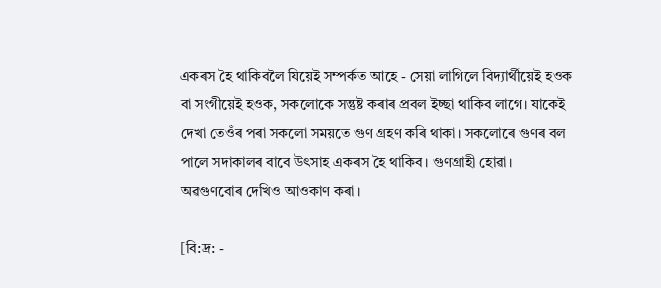একৰস হৈ থাকিবলৈ যিয়েই সম্পৰ্কত আহে - সেয়া লাগিলে বিদ্যাৰ্থীয়েই হওক বা সংগীয়েই হওক, সকলোকে সন্তুষ্ট কৰাৰ প্ৰবল ইচ্ছা থাকিব লাগে। যাকেই দেখা তেওঁৰ পৰা সকলো সময়তে গুণ গ্ৰহণ কৰি থাকা। সকলোৰে গুণৰ বল পালে সদাকালৰ বাবে উৎসাহ একৰস হৈ থাকিব। গুণগ্ৰাহী হোৱা। অৱগুণবোৰ দেখিও আওকাণ কৰা।

[বি:দ্ৰ: -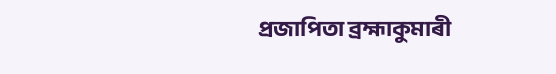প্ৰজাপিতা ব্ৰহ্মাকুমাৰী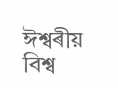ঈশ্বৰীয় বিশ্ব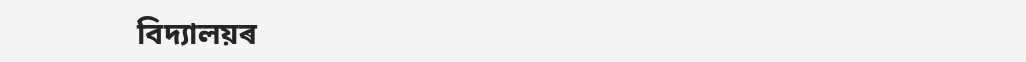বিদ্যালয়ৰ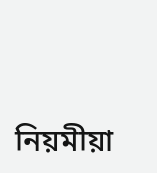নিয়মীয়া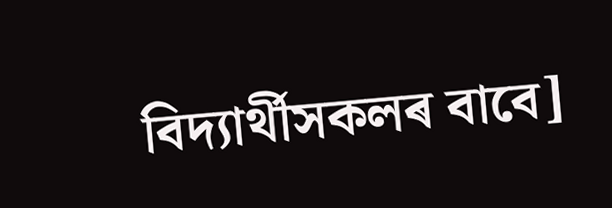বিদ্যাৰ্থীসকলৰ বাবে]